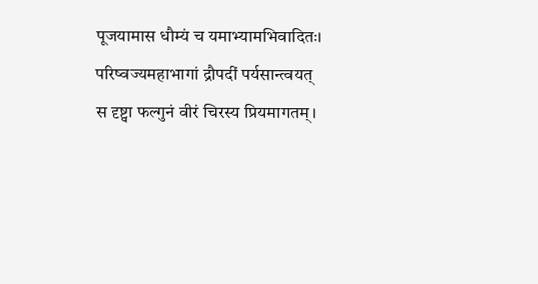पूजयामास धौम्यं च यमाभ्यामभिवादितः। परिष्वज्यमहाभागां द्रौपदीं पर्यसान्त्वयत्
स दृष्ट्वा फल्गुनं वीरं चिरस्य प्रियमागतम्।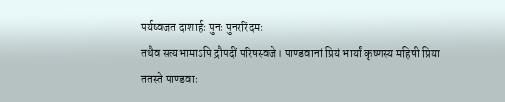पर्यष्वजत दाशार्हः पुनः पुनररिंदमः
तथैव सत्यभामाऽपि द्रौपदीं परिषस्वजे। पाण्डवानां प्रियं भार्यां कृष्णस्य महिषी प्रिया
ततस्ते पाण्डवाः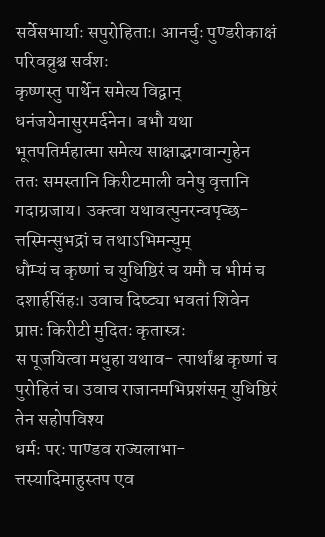सर्वेसभार्याः सपुरोहिताः। आनर्चुः पुण्डरीकाक्षं परिवव्रुश्च सर्वशः
कृष्णस्तु पार्थेन समेत्य विद्वान् धनंजयेनासुरमर्दनेन। बभौ यथा भूतपतिर्महात्मा समेत्य साक्षाद्भगवान्गुहेन
ततः समस्तानि किरीटमाली वनेषु वृत्तानि गदाग्रजाय। उक्त्वा यथावत्पुनरन्वपृच्छ- त्तस्मिन्सुभद्रां च तथाऽभिमन्युम्
धौम्यं च कृष्णां च युधिष्ठिरं च यमौ च भीमं च दशार्हसिंहः। उवाच दिष्ट्या भवतां शिवेन प्राप्तः किरीटी मुदितः कृतास्त्रः
स पूजयित्वा मधुहा यथाव- त्पार्थांश्च कृष्णां च पुरोहितं च। उवाच राजानमभिप्रशंसन् युधिष्ठिरं तेन सहोपविश्य
धर्मः परः पाण्डव राज्यलाभा- त्तस्यादिमाहुस्तप एव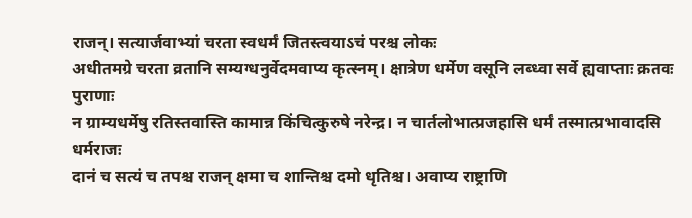राजन्। सत्यार्जवाभ्यां चरता स्वधर्मं जितस्त्वयाऽचं परश्च लोकः
अधीतमग्रे चरता व्रतानि सम्यग्धनुर्वेदमवाप्य कृत्स्नम्। क्षात्रेण धर्मेण वसूनि लब्ध्वा सर्वे ह्यवाप्ताः क्रतवः पुराणाः
न ग्राम्यधर्मेषु रतिस्तवास्ति कामान्न किंचित्कुरुषे नरेन्द्र। न चार्तलोभात्प्रजहासि धर्मं तस्मात्प्रभावादसि धर्मराजः
दानं च सत्यं च तपश्च राजन् क्षमा च शान्तिश्च दमो धृतिश्च। अवाप्य राष्ट्राणि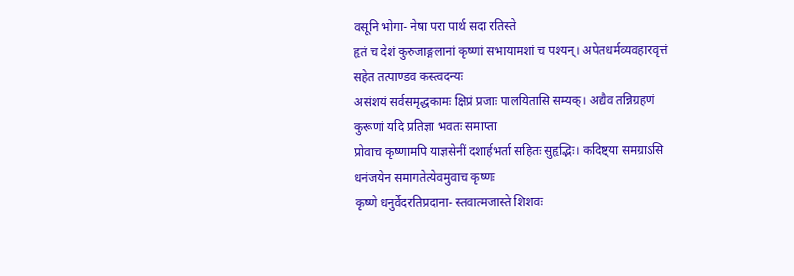वसूनि भोगा- नेषा परा पार्थ सदा रतिस्ते
हृतं च देशं कुरुजाङ्गलानां कृष्णां सभायामशां च पश्यन्। अपेतधर्मव्यवहारवृत्तं सहेत तत्पाण्डव कस्त्वदन्यः
असंशयं सर्वसमृद्धकामः क्षिप्रं प्रजाः पालयितासि सम्यक्। अद्यैव तन्निग्रहणं कुरूणां यदि प्रतिज्ञा भवतः समाप्ता
प्रोवाच कृष्णामपि याज्ञसेनीं दशार्हभर्ता सहितः सुहृद्भिः। कदिष्ट्या समग्राऽसि धनंजयेन समागतेत्येवमुवाच कृष्णः
कृष्णे धनुर्वेदरतिप्रदाना- स्तवात्मजास्ते शिशवः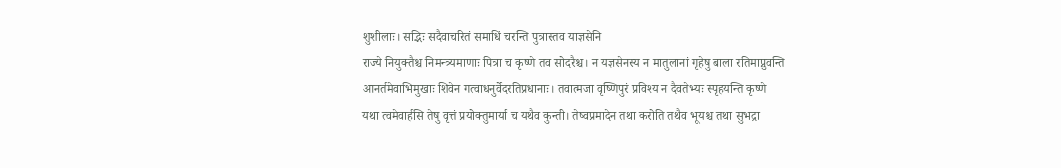शुशीलाः। सद्भिः सदैवाचरितं समाधिं चरन्ति पुत्रास्तव याज्ञसेनि
राज्ये नियुक्तैश्च निमन्त्र्यमाणाः पित्रा च कृष्णे तव सोदरैश्च। न यज्ञसेनस्य न मातुलानां गृहेषु बाला रतिमाप्नुवन्ति
आनर्तमेवाभिमुखाः शिवेन गत्वाधनुर्वेदरतिप्रधानाः। तवात्मजा वृष्णिपुरं प्रविश्य न दैवतेभ्यः स्पृहयन्ति कृष्णे
यथा त्वमेवार्हसि तेषु वृत्तं प्रयोक्तुमार्या च यथैव कुन्ती। तेष्वप्रमादेन तथा करोति तथैव भूयश्च तथा सुभद्रा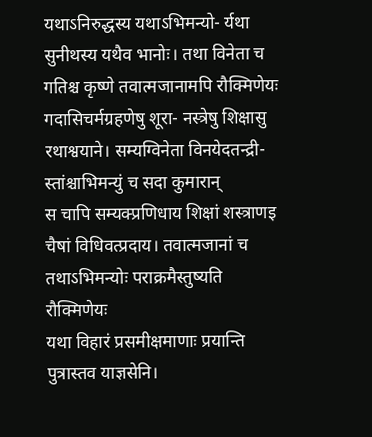यथाऽनिरुद्धस्य यथाऽभिमन्यो- र्यथा सुनीथस्य यथैव भानोः। तथा विनेता च गतिश्च कृष्णे तवात्मजानामपि रौक्मिणेयः
गदासिचर्मग्रहणेषु शूरा- नस्त्रेषु शिक्षासु रथाश्वयाने। सम्यग्विनेता विनयेदतन्द्री- स्तांश्चाभिमन्युं च सदा कुमारान्
स चापि सम्यक्प्रणिधाय शिक्षां शस्त्राणइ चैषां विधिवत्प्रदाय। तवात्मजानां च तथाऽभिमन्योः पराक्रमैस्तुष्यति रौक्मिणेयः
यथा विहारं प्रसमीक्षमाणाः प्रयान्ति पुत्रास्तव याज्ञसेनि।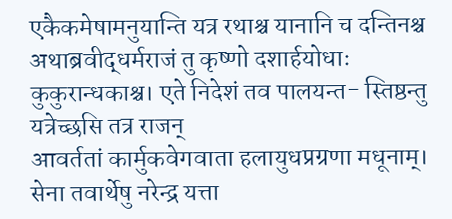एकैकमेषामनुयान्ति यत्र रथाश्च यानानि च दन्तिनश्च
अथाब्रवीद्धर्मराजं तु कृष्णो दशार्हयोधाः कुकुरान्धकाश्च। एते निदेशं तव पालयन्त- स्तिष्ठन्तु यत्रेच्छसि तत्र राजन्
आवर्ततां कार्मुकवेगवाता हलायुधप्रग्रणा मधूनाम्। सेना तवार्थेषु नरेन्द्र यत्ता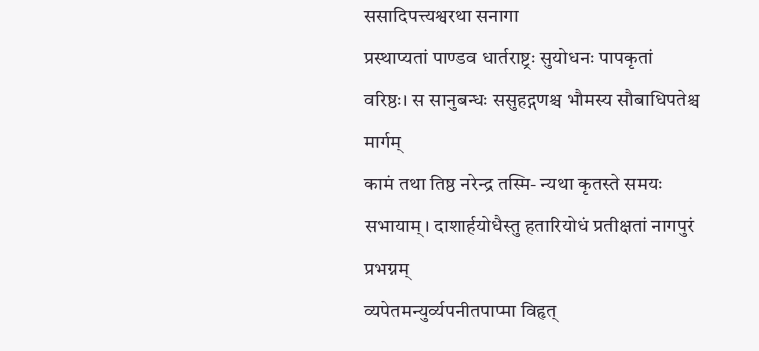ससादिपत्त्यश्वरथा सनागा
प्रस्थाप्यतां पाण्डव धार्तराष्ट्रः सुयोधनः पापकृतां वरिष्ठः। स सानुबन्धः ससुहद्गणश्च भौमस्य सौबाधिपतेश्च मार्गम्
कामं तथा तिष्ठ नरेन्द्र तस्मि- न्यथा कृतस्ते समयः सभायाम्। दाशार्हयोधैस्तु हतारियोधं प्रतीक्षतां नागपुरं प्रभग्नम्
व्यपेतमन्युर्व्यपनीतपाप्मा विहृत्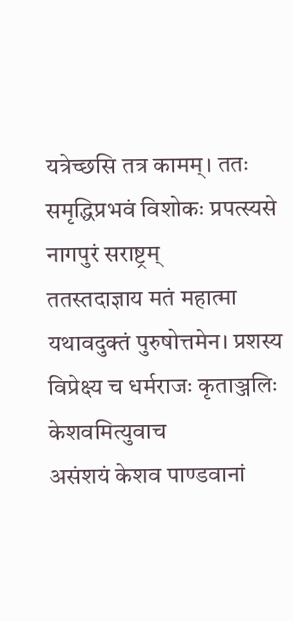यत्रेच्छसि तत्र कामम्। ततः समृद्धिप्रभवं विशोकः प्रपत्स्यसे नागपुरं सराष्ट्रम्
ततस्तदाज्ञाय मतं महात्मा यथावदुक्तं पुरुषोत्तमेन। प्रशस्य विप्रेक्ष्य च धर्मराजः कृताञ्जलिः केशवमित्युवाच
असंशयं केशव पाण्डवानां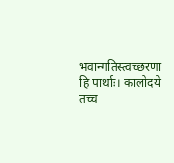भवान्गतिस्त्वच्छरणा हि पार्थाः। कालोदये तच्च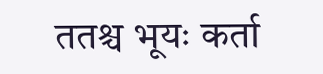ततश्च भूयः कर्ता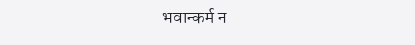भवान्कर्म न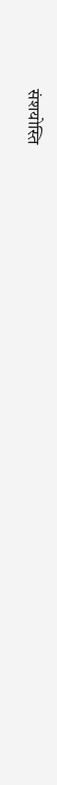संशयोस्ति